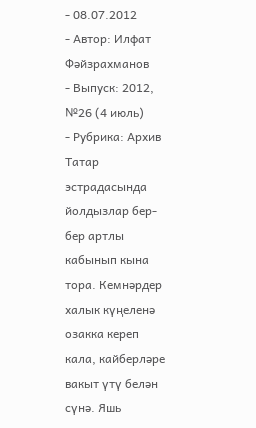- 08.07.2012
- Автор: Илфат Фәйзрахманов
- Выпуск: 2012, №26 (4 июль)
- Рубрика: Архив
Татар эстрадасында йолдызлар бер-бер артлы кабынып кына тора. Кемнәрдер халык күңеленә озакка кереп кала, кайберләре вакыт үтү белән сүнә. Яшь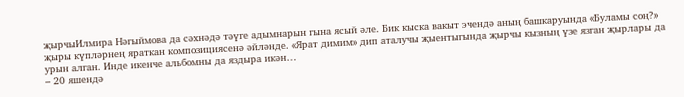җырчыИлмира Нәгыймова да сәхнәдә тәүге адымнарын гына ясый әле. Бик кыска вакыт эчендә аның башкаруында «Буламы соң?» җыры күпләрнең яраткан композициясенә әйләнде. «Ярат димим» дип аталучы җыентыгында җырчы кызның үзе язган җырлары да урын алган. Инде икенче альбомны да яздыра икән…
– 20 яшендә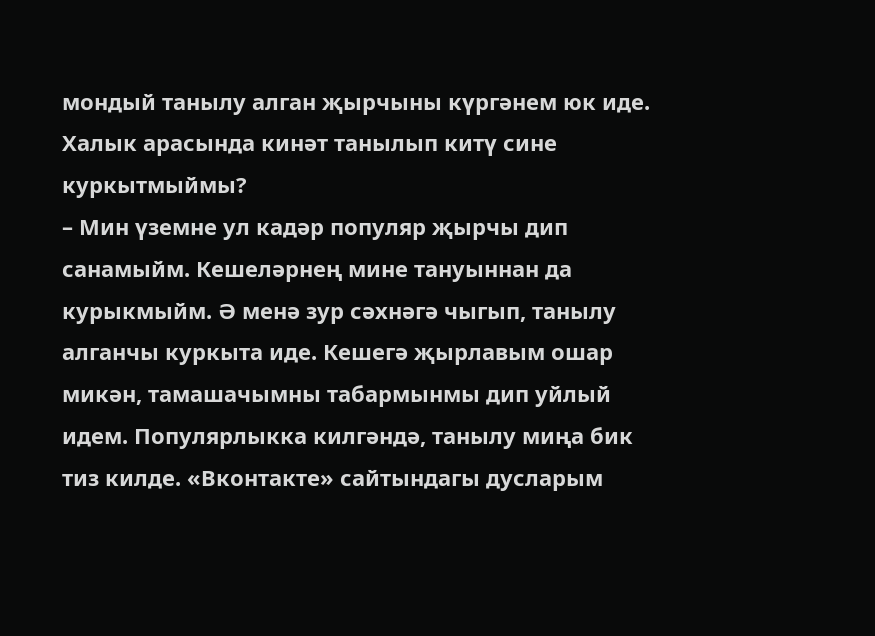мондый танылу алган җырчыны күргәнем юк иде. Халык арасында кинәт танылып китү сине куркытмыймы?
– Мин үземне ул кадәр популяр җырчы дип санамыйм. Кешеләрнең мине тануыннан да курыкмыйм. Ә менә зур сәхнәгә чыгып, танылу алганчы куркыта иде. Кешегә җырлавым ошар микән, тамашачымны табармынмы дип уйлый идем. Популярлыкка килгәндә, танылу миңа бик тиз килде. «Вконтакте» сайтындагы дусларым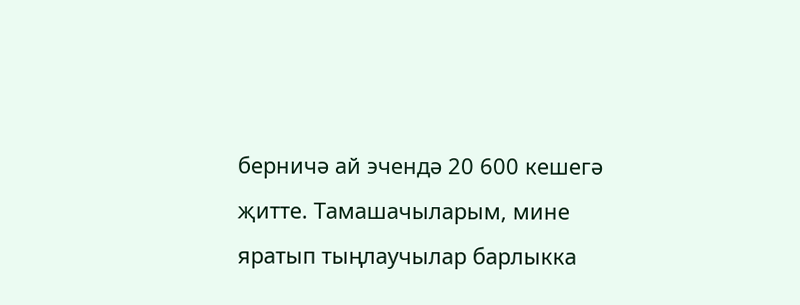берничә ай эчендә 20 600 кешегә җитте. Тамашачыларым, мине яратып тыңлаучылар барлыкка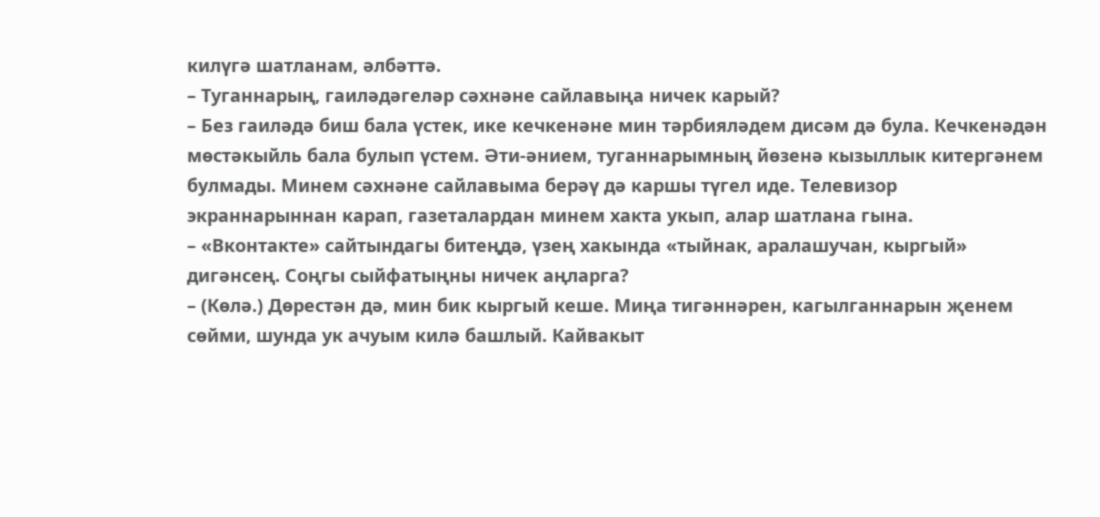килүгә шатланам, әлбәттә.
– Туганнарың, гаиләдәгеләр сәхнәне сайлавыңа ничек карый?
– Без гаиләдә биш бала үстек, ике кечкенәне мин тәрбияләдем дисәм дә була. Кечкенәдән мөстәкыйль бала булып үстем. Әти-әнием, туганнарымның йөзенә кызыллык китергәнем булмады. Минем сәхнәне сайлавыма берәү дә каршы түгел иде. Телевизор экраннарыннан карап, газеталардан минем хакта укып, алар шатлана гына.
– «Вконтакте» сайтындагы битеңдә, үзең хакында «тыйнак, аралашучан, кыргый» дигәнсең. Соңгы сыйфатыңны ничек аңларга?
– (Көлә.) Дөрестән дә, мин бик кыргый кеше. Миңа тигәннәрен, кагылганнарын җенем сөйми, шунда ук ачуым килә башлый. Кайвакыт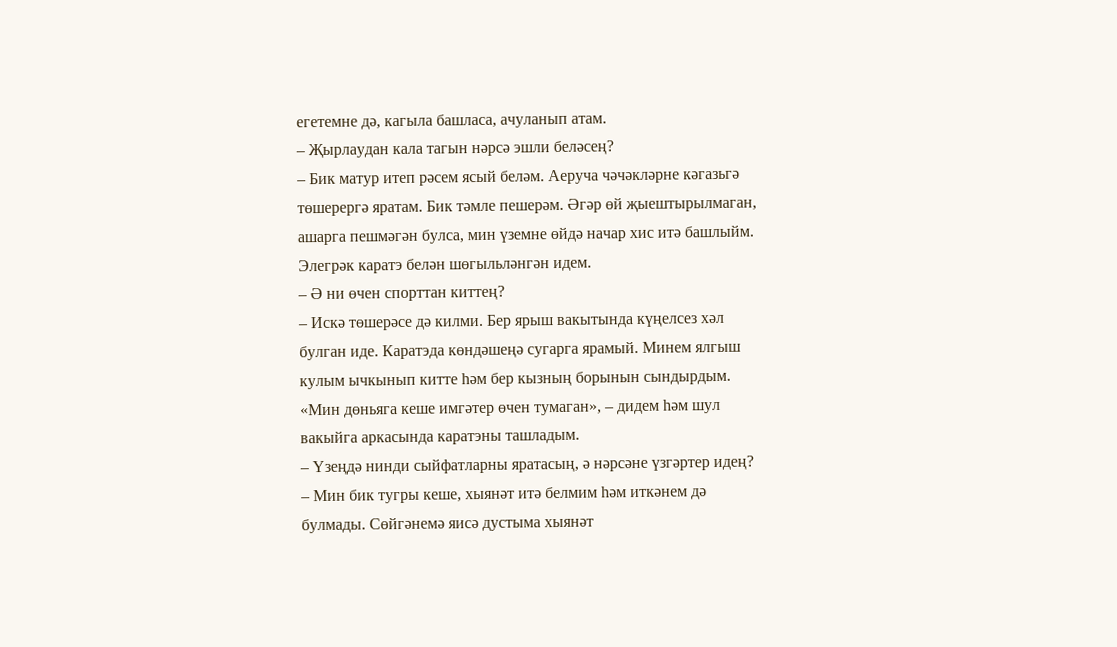егетемне дә, кагыла башласа, ачуланып атам.
– Җырлаудан кала тагын нәрсә эшли беләсең?
– Бик матур итеп рәсем ясый беләм. Аеруча чәчәкләрне кәгазьгә төшерергә яратам. Бик тәмле пешерәм. Әгәр өй җыештырылмаган, ашарга пешмәгән булса, мин үземне өйдә начар хис итә башлыйм. Элегрәк каратэ белән шөгыльләнгән идем.
– Ә ни өчен спорттан киттең?
– Искә төшерәсе дә килми. Бер ярыш вакытында күңелсез хәл булган иде. Каратэда көндәшеңә сугарга ярамый. Минем ялгыш кулым ычкынып китте һәм бер кызның борынын сындырдым. «Мин дөньяга кеше имгәтер өчен тумаган», – дидем һәм шул вакыйга аркасында каратэны ташладым.
– Үзеңдә нинди сыйфатларны яратасың, ә нәрсәне үзгәртер идең?
– Мин бик тугры кеше, хыянәт итә белмим һәм иткәнем дә булмады. Сөйгәнемә яисә дустыма хыянәт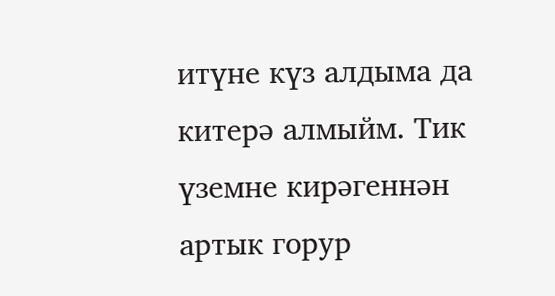итүне күз алдыма да китерә алмыйм. Тик үземне кирәгеннән артык горур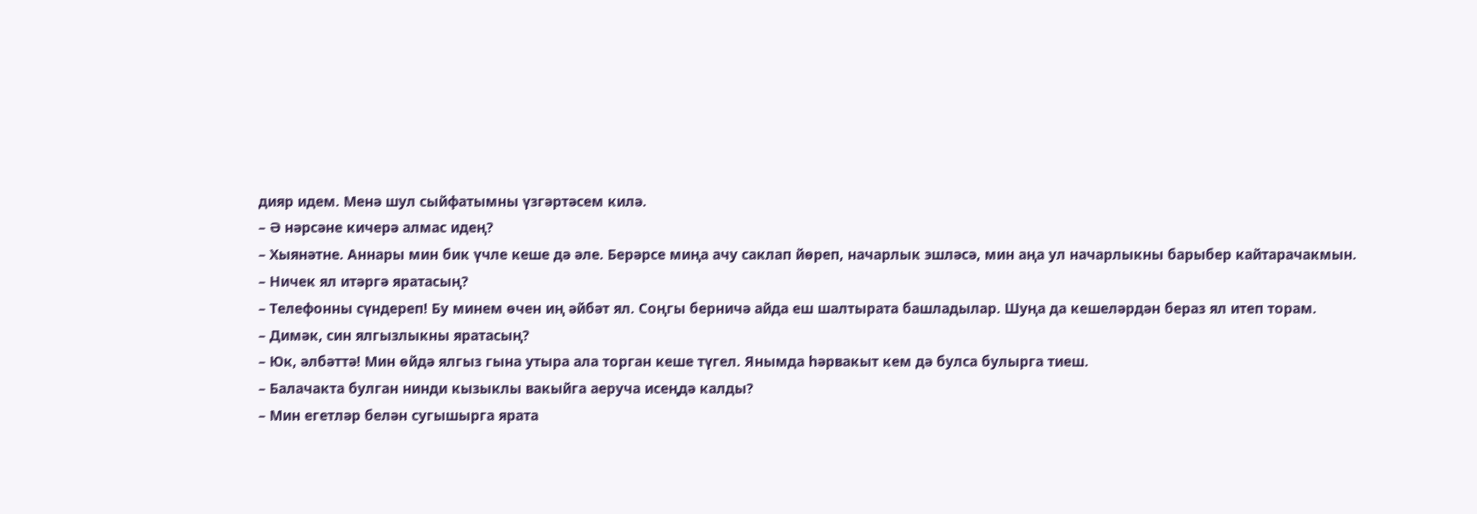дияр идем. Менә шул сыйфатымны үзгәртәсем килә.
– Ә нәрсәне кичерә алмас идең?
– Хыянәтне. Аннары мин бик үчле кеше дә әле. Берәрсе миңа ачу саклап йөреп, начарлык эшләсә, мин аңа ул начарлыкны барыбер кайтарачакмын.
– Ничек ял итәргә яратасың?
– Телефонны сүндереп! Бу минем өчен иң әйбәт ял. Соңгы берничә айда еш шалтырата башладылар. Шуңа да кешеләрдән бераз ял итеп торам.
– Димәк, син ялгызлыкны яратасың?
– Юк, әлбәттә! Мин өйдә ялгыз гына утыра ала торган кеше түгел. Янымда һәрвакыт кем дә булса булырга тиеш.
– Балачакта булган нинди кызыклы вакыйга аеруча исеңдә калды?
– Мин егетләр белән сугышырга ярата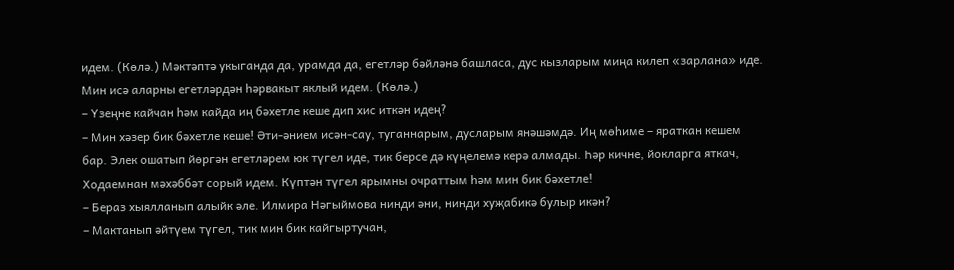идем. (Көлә.) Мәктәптә укыганда да, урамда да, егетләр бәйләнә башласа, дус кызларым миңа килеп «зарлана» иде. Мин исә аларны егетләрдән һәрвакыт яклый идем. (Көлә.)
– Үзеңне кайчан һәм кайда иң бәхетле кеше дип хис иткән идең?
– Мин хәзер бик бәхетле кеше! Әти-әнием исән-сау, туганнарым, дусларым янәшәмдә. Иң мөһиме – яраткан кешем бар. Элек ошатып йөргән егетләрем юк түгел иде, тик берсе дә күңелемә керә алмады. Һәр кичне, йокларга яткач, Ходаемнан мәхәббәт сорый идем. Күптән түгел ярымны очраттым һәм мин бик бәхетле!
– Бераз хыялланып алыйк әле. Илмира Нәгыймова нинди әни, нинди хуҗабикә булыр икән?
– Мактанып әйтүем түгел, тик мин бик кайгыртучан,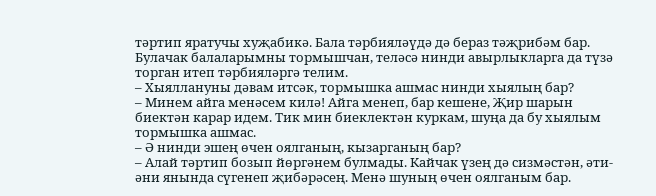тәртип яратучы хуҗабикә. Бала тәрбияләүдә дә бераз тәҗрибәм бар. Булачак балаларымны тормышчан, теләсә нинди авырлыкларга да түзә торган итеп тәрбияләргә телим.
– Хыяллануны дәвам итсәк, тормышка ашмас нинди хыялың бар?
– Минем айга менәсем килә! Айга менеп, бар кешене, Җир шарын биектән карар идем. Тик мин биеклектән куркам, шуңа да бу хыялым тормышка ашмас.
– Ә нинди эшең өчен оялганың, кызарганың бар?
– Алай тәртип бозып йөргәнем булмады. Кайчак үзең дә сизмәстән, әти-әни янында сүгенеп җибәрәсең. Менә шуның өчен оялганым бар.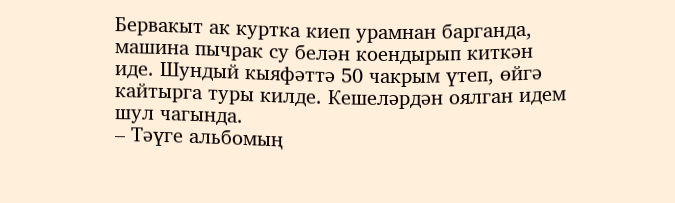Бервакыт ак куртка киеп урамнан барганда, машина пычрак су белән коендырып киткән иде. Шундый кыяфәттә 50 чакрым үтеп, өйгә кайтырга туры килде. Кешеләрдән оялган идем шул чагында.
– Тәүге альбомың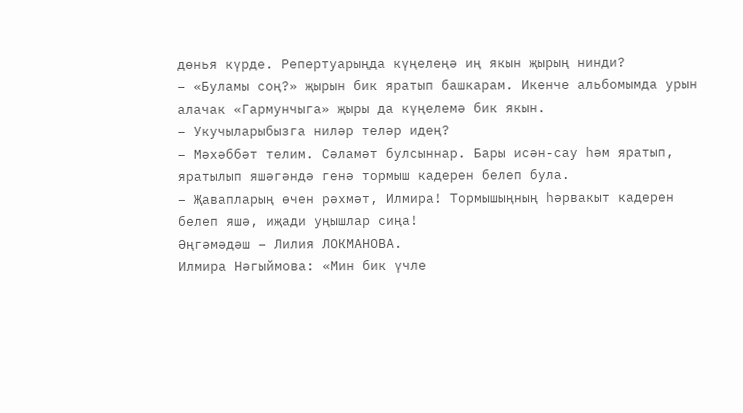дөнья күрде. Репертуарыңда күңелеңә иң якын җырың нинди?
– «Буламы соң?» җырын бик яратып башкарам. Икенче альбомымда урын алачак «Гармунчыга» җыры да күңелемә бик якын.
– Укучыларыбызга ниләр теләр идең?
– Мәхәббәт телим. Сәламәт булсыннар. Бары исән-сау һәм яратып, яратылып яшәгәндә генә тормыш кадерен белеп була.
– Җавапларың өчен рәхмәт, Илмира! Тормышыңның һәрвакыт кадерен белеп яшә, иҗади уңышлар сиңа!
Әңгәмәдәш – Лилия ЛОКМАНОВА.
Илмира Нәгыймова: «Мин бик үчле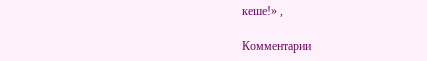кеше!» ,

Комментарии